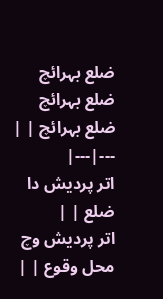ضلع بہرائچ
ضلع بہرائچ ضلع بہرائچ | |
---|---|
اتر پردیش دا ضلع | |
اتر پردیش وچ محل وقوع | |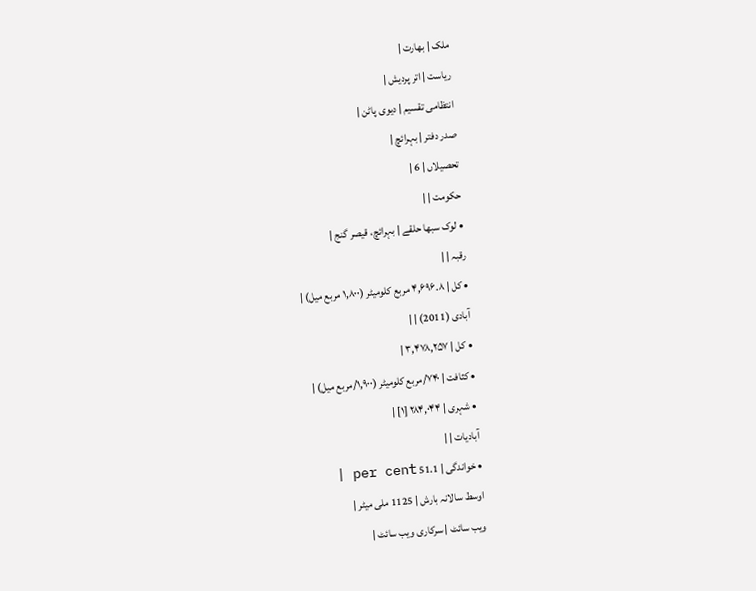ملک | بھارت |
ریاست | اتر پردیش |
انتظامی تقسیم | دیوی پاٹن |
صدر دفتر | بہرائچ |
تحصیلاں | 6 |
حکومت | |
• لوک سبھا حلقے | بہرائچ، قیصر گنج |
رقبہ | |
• کل | ۴,۶۹۶.۸ مربع کلومیٹر (۱,۸۰۰ مربع میل) |
آبادی (2011) | |
• کل | ۳,۴۷۸,۲۵۷ |
• کثافت | ۷۴۰/مربع کلومیٹر (۱,۹۰۰/مربع میل) |
• شہری | ۲۸۴,۰۴۴ [۱] |
آبادیات | |
• خواندگی | 51.1 per cent |
اوسط سالانہ بارش | 1125 ملی میٹر |
ویب سائٹ | سرکاری ویب سائٹ |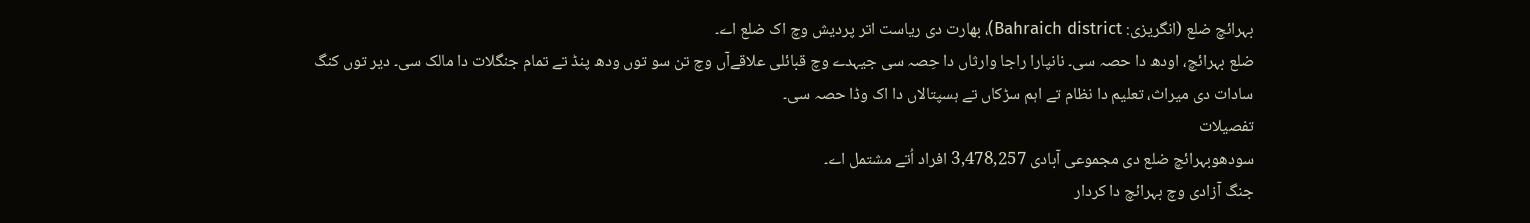بہرائچ ضلع (انگریزی: Bahraich district)، بھارت دی ریاست اتر پردیش وچ اک ضلع اے۔
ضلع بہرائچ، اودھ دا حصہ سی۔ نانپارا راجا وارثاں دا حِصہ سی جیہدے وچ قبائلی علاقےآں وچ تن سو توں ودھ پنڈ تے تمام جنگلات دا مالک سی۔ دیر توں کنگ سادات دی میراث، تعلیم دا نظام تے اہم سڑکاں تے ہسپتالاں دا اک وڈا حصہ سی۔
تفصیلات
سودھوبہرائچ ضلع دی مجموعی آبادی 3,478,257 افراد اُتے مشتمل اے۔
جنگ آزادی وچ بہرائچ دا کردار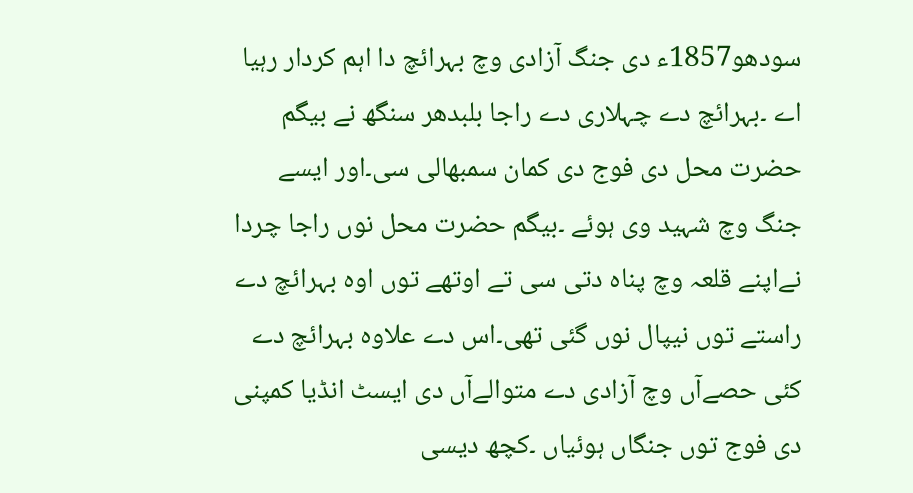سودھو1857ء دی جنگ آزادی وچ بہرائچ دا اہم کردار رہیا اے ۔بہرائچ دے چہلاری دے راجا بلبدھر سنگھ نے بیگم حضرت محل دی فوج دی کمان سمبھالی سی۔اور ايسے جنگ وچ شہید وی ہوئے ۔بیگم حضرت محل نوں راجا چردا نےاپنے قلعہ وچ پناہ دتی سی تے اوتھے توں اوہ بہرائچ دے راستے توں نیپال نوں گئی تھی۔اس دے علاوہ بہرائچ دے کئی حصےآں وچ آزادی دے متوالےآں دی ایسٹ انڈیا کمپنی دی فوج توں جنگاں ہوئیاں ۔کچھ دیسی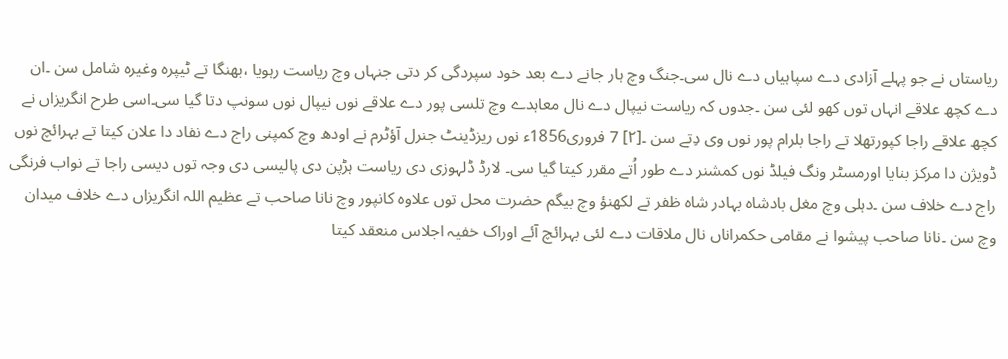ریاستاں نے جو پہلے آزادی دے سپاہیاں دے نال سی۔جنگ وچ ہار جانے دے بعد خود سپردگی کر دتی جنہاں وچ ریاست رہويا ،بھنگا تے ٹیپرہ وغیرہ شامل سن ۔ان دے کچھ علاقے انہاں توں کھو لئی سن ۔جدوں کہ ریاست نیپال دے نال معاہدے وچ تلسی پور دے علاقے نوں نیپال نوں سونپ دتا گیا سی۔اسی طرح انگریزاں نے کچھ علاقے راجا کپورتھلا تے راجا بلرام پور نوں وی دِتے سن ۔[۲] 7 فروری1856ء نوں ریزڈینٹ جنرل آؤٹرم نے اودھ وچ کمپنی راج دے نفاد دا علان کيتا تے بہرائچ نوں ڈویژن دا مرکز بنایا اورمسٹر ونگ فیلڈ نوں کمشنر دے طور اُتے مقرر کيتا گیا سی۔ لارڈ ڈلہوزی دی ریاست ہڑپن دی پالیسی دی وجہ توں دیسی راجا تے نواب فرنگی راج دے خلاف سن ۔دہلی وچ مغل بادشاہ بہادر شاہ ظفر تے لکھنؤ وچ بیگم حضرت محل توں علاوہ کانپور وچ نانا صاحب تے عظیم اللہ انگریزاں دے خلاف میدان وچ سن ۔نانا صاحب پیشوا نے مقامی حکمراناں نال ملاقات دے لئی بہرائچ آئے اوراک خفیہ اجلاس منعقد کيتا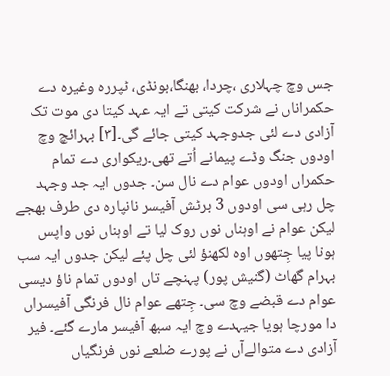جس وچ چہلاری ،چردا، بھنگا،بونڈی، ٹپررہ وغیرہ دے حکمراناں نے شرکت کيتی تے ایہ عہد کيتا دی موت تک آزادی دے لئی جدوجہد کيتی جائے گی۔[۳] بہرائچ وچ اودوں جنگ وڈے پیمانے اُتے تھی۔ریکواری دے تمام حکمراں اودوں عوام دے نال سن۔ جدوں ایہ جد وجہد چل رہی سی اودوں 3 برٹش آفیسر نانپارہ دی طرف بھجے لیکن عوام نے اوہناں نوں روک لیا تے اوہناں نوں واپس ہونا پيا جِتھوں اوہ لکھنؤ لئی چل پئے لیکن جدوں ایہ سب بہرام گھاٹ (گنیش پور) پہنچے تاں اودوں تمام ناؤ دیسی عوام دے قبضے وچ سی۔ جِتھے عوام نال فرنگی آفیسراں دا مورچا ہويا جیہدے وچ ایہ سبھ آفیسر مارے گئے۔ فیر آزادی دے متوالےآں نے پورے ضلعے نوں فرنگیاں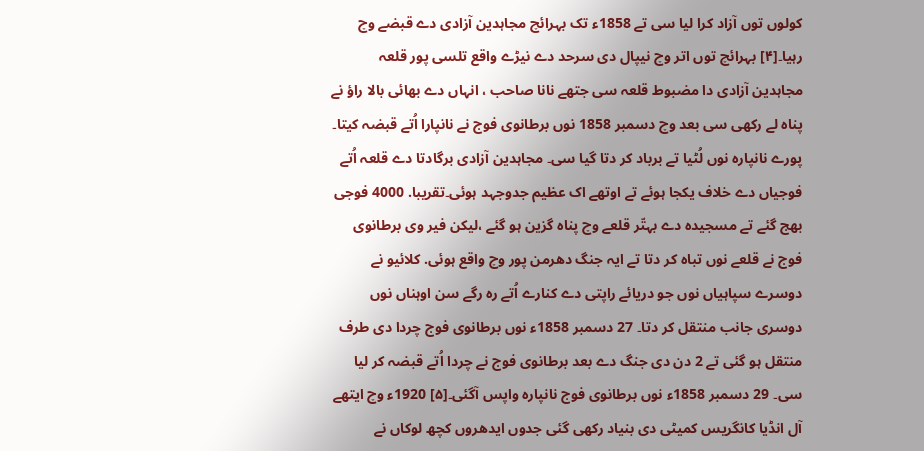کولوں توں آزاد کرا لیا سی تے 1858ء تک بہرائچ مجاہدین آزادی دے قبضے وچ رہیا۔[۴] بہرائچ توں اتر وچ نیپال دی سرحد دے نیڑے واقع تلسی پور قلعہ مجاہدین آزادی دا مضبوط قلعہ سی جتھے نانا صاحب ، انہاں دے بھائی بالا راؤ نے پناہ لے رکھی سی بعد وچ دسمبر 1858 نوں برطانوی فوج نے نانپارا اُتے قبضہ کيتا۔ پورے نانپارہ نوں لُٹیا تے برباد کر دتا گیا سی۔ مجاہدین آزادی برگادتا دے قلعہ اُتے فوجیاں دے خلاف یکجا ہوئے تے اوتھے اک عظیم جدوجہد ہوئی۔تقریبا. 4000 فوجی بھج گئے تے مسجیدہ دے بہتّر قلعے وچ پناہ گزین ہو گئے ،لیکن فیر وی برطانوی فوج نے قلعے نوں تباہ کر دتا تے ایہ جنگ دھرمن پور وچ واقع ہوئی. کلائیو نے دوسرے سپاہیاں نوں جو دریائے راپتی دے کنارے اُتے رہ رگے سن اوہناں نوں دوسری جانب منتقل کر دتا۔ 27 دسمبر 1858ء نوں برطانوی فوج چردا دی طرف منتقل ہو گئی تے 2 دن دی جنگ دے بعد برطانوی فوج نے چردا اُتے قبضہ کر ليا سی۔ 29 دسمبر 1858ء نوں برطانوی فوج نانپارہ واپس آگئی۔[۵] 1920ء وچ ایتھے آل انڈیا کانگریس کمیٹی دی بنیاد رکھی گئی جدوں ایدھروں کچھ لوکاں نے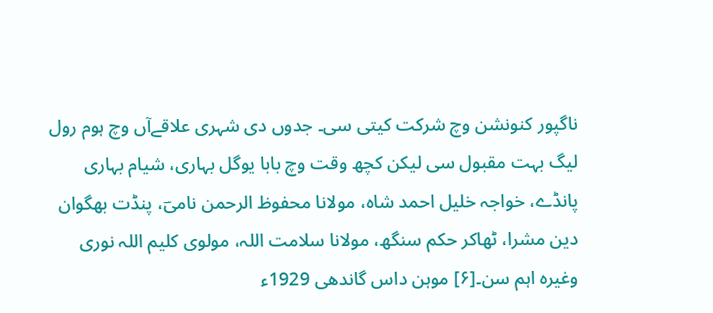ناگپور کنونشن وچ شرکت کيتی سی۔ جدوں دی شہری علاقےآں وچ ہوم رول لیگ بہت مقبول سی لیکن کچھ وقت وچ بابا یوگل بہاری، شیام بہاری پانڈے، خواجہ خلیل احمد شاہ، مولانا محفوظ الرحمن نامیؔ، پنڈت بھگوان دین مشرا، ٹھاکر حکم سنگھ، مولانا سلامت اللہ، مولوی کلیم اللہ نوری وغیرہ اہم سن۔[۶] موہن داس گاندھی 1929ء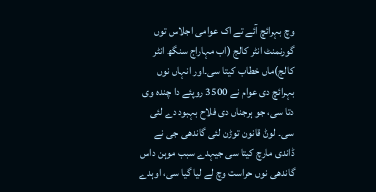وچ بہرائچ آئے تے اک عوامی اجلاس توں گورنمنٹ انٹر کالج (اب مہاراج سنگھ انٹر کالج)ماں خطاب کيتا سی۔اور انہاں نوں بہرائچ دی عوام نے 3500 روپئے دا چندہ وی دتا سی، جو ہرجناں دی فلاح بہبود دے لئی سی۔ لوݨ قانون توڑن لئی گاندھی جی نے ڈاندی مارچ کيتا سی جیہدے سبب موہن داس گاندھی نوں حراست وچ لے لیا گیا سی، اوہدے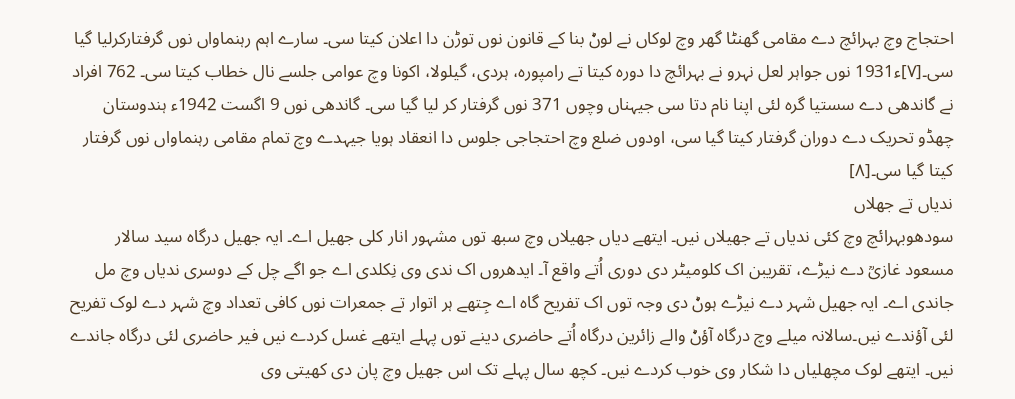احتجاج وچ بہرائچ دے مقامی گھنٹا گھر وچ لوکاں نے لوݨ بنا کے قانون نوں توڑن دا اعلان کيتا سی۔ سارے اہم رہنماواں نوں گرفتارکرلیا گیا سی۔[۷]ء1931 نوں جواہر لعل نہرو نے بہرائچ دا دورہ کيتا تے رامپورہ، ہردی، گیلولا، اکونا وچ عوامی جلسے نال خطاب کيتا سی۔ 762 افراد نے گاندھی دے سستیا گرہ لئی اپنا نام دتا سی جیہناں وچوں 371 نوں گرفتار کر ليا گیا سی۔ گاندھی نوں 9 اگست 1942ء ہندوستان چھڈو تحریک دے دوران گرفتار کيتا گیا سی، اودوں ضلع وچ احتجاجی جلوس دا انعقاد ہويا جیہدے وچ تمام مقامی رہنماواں نوں گرفتار کيتا گیا سی۔[۸]
ندیاں تے جھلاں
سودھوبہرائچ وچ کئی ندیاں تے جھیلاں نیں۔ ایتھے دیاں جھیلاں وچ سبھ توں مشہور انار کلی جھیل اے۔ ایہ جھیل درگاہ سید سالار مسعود غازیؒ دے نیڑے، تقریبن اک کلومیٹر دی دوری اُتے واقع آ۔ ایدھروں اک ندی وی نِکلدی اے جو اگے چل کے دوسری ندیاں وچ مل جاندی اے۔ ایہ جھیل شہر دے نیڑے ہوݨ دی وجہ توں اک تفریح گاہ اے جِتھے ہر اتوار تے جمعرات نوں کافی تعداد وچ شہر دے لوک تفریح لئی آؤندے نيں۔سالانہ میلے وچ درگاہ آؤݨ والے زائرین درگاہ اُتے حاضری دینے توں پہلے ایتھے غسل کردے نيں فیر حاضری لئی درگاہ جاندے نيں۔ ایتھے لوک مچھلیاں دا شکار وی خوب کردے نيں۔ کچھ سال پہلے تک اس جھیل وچ پان دی کھیتی وی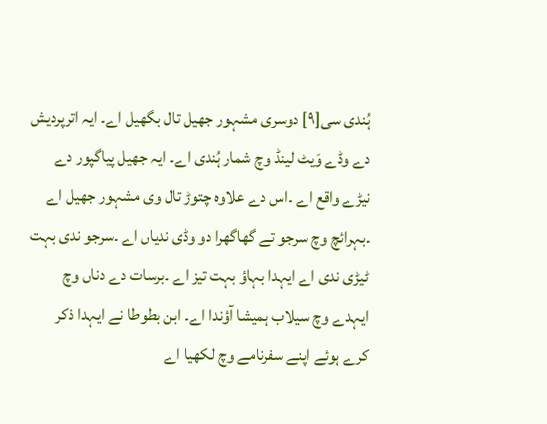ہُندی سی[۹] دوسری مشہور جھیل تال بگھیل اے۔ ایہ اترپردیش دے وڈے وَیٹ لینڈ وچ شمار ہُندی اے۔ ایہ جھیل پیاگپور دے نیڑے واقع اے ۔اس دے علاوہ چتوڑ تال وی مشہور جھیل اے ۔بہرائچ وچ سرجو تے گھاگھرا دو وڈی ندیاں اے ۔سرجو ندی بہت ٹیڑی ندی اے ایہدا بہاؤ بہت تیز اے ۔برسات دے دناں وچ ایہدے وچ سیلاب ہمیشا آؤندا اے۔ ابن بطوطا نے ایہدا ذکر کرے ہوئے اپنے سفرنامے وچ لکھیا اے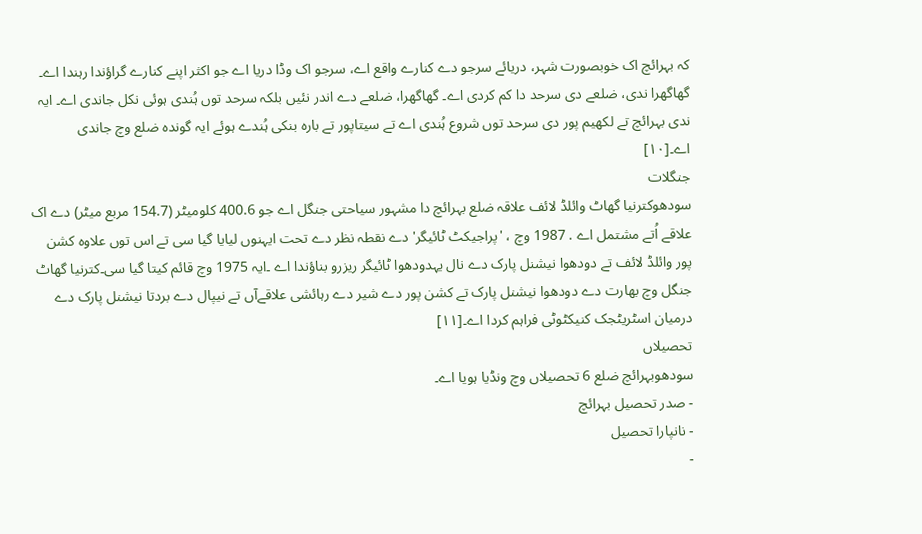کہ بہرائچ اک خوبصورت شہر، دریائے سرجو دے کنارے واقع اے، سرجو اک وڈا دریا اے جو اکثر اپنے کنارے گراؤندا رہندا اے۔ گھاگھرا ندی، ضلعے دی سرحد دا کم کردی اے۔ گھاگھرا، ضلعے دے اندر نئيں بلکہ سرحد توں ہُندی ہوئی نکل جاندی اے۔ ایہ ندی بہرائچ تے لکھیم پور دی سرحد توں شروع ہُندی اے تے سیتاپور تے بارہ بنکی ہُندے ہوئے ایہ گوندہ ضلع وچ جاندی اے۔[۱۰]
جنگلات
سودھوکترنیا گھاٹ وائلڈ لائف علاقہ ضلع بہرائچ دا مشہور سیاحتی جنگل اے جو 400.6 کلومیٹر (154.7 مربع میٹر) دے اک علاقے اُتے مشتمل اے . 1987 وچ ، 'پراجیکٹ ٹائیگر' دے نقطہ نظر دے تحت ایہنوں لیایا گیا سی تے اس توں علاوہ کشن پور وائلڈ لائف تے دودھوا نیشنل پارک دے نال یہدودھوا ٹائیگر ریزرو بناؤندا اے ۔ایہ 1975 وچ قائم کيتا گیا سی۔کترنیا گھاٹ جنگل وچ بھارت دے دودھوا نیشنل پارک تے کشن پور دے شیر دے رہائشی علاقےآں تے نیپال دے بردتا نیشنل پارک دے درمیان اسٹریٹجک کنیکٹوٹی فراہم کردا اے۔[۱۱]
تحصیلاں
سودھوبہرائچ ضلع 6 تحصیلاں وچ ونڈیا ہويا اے۔
- صدر تحصیل بہرائچ
- نانپارا تحصیل
-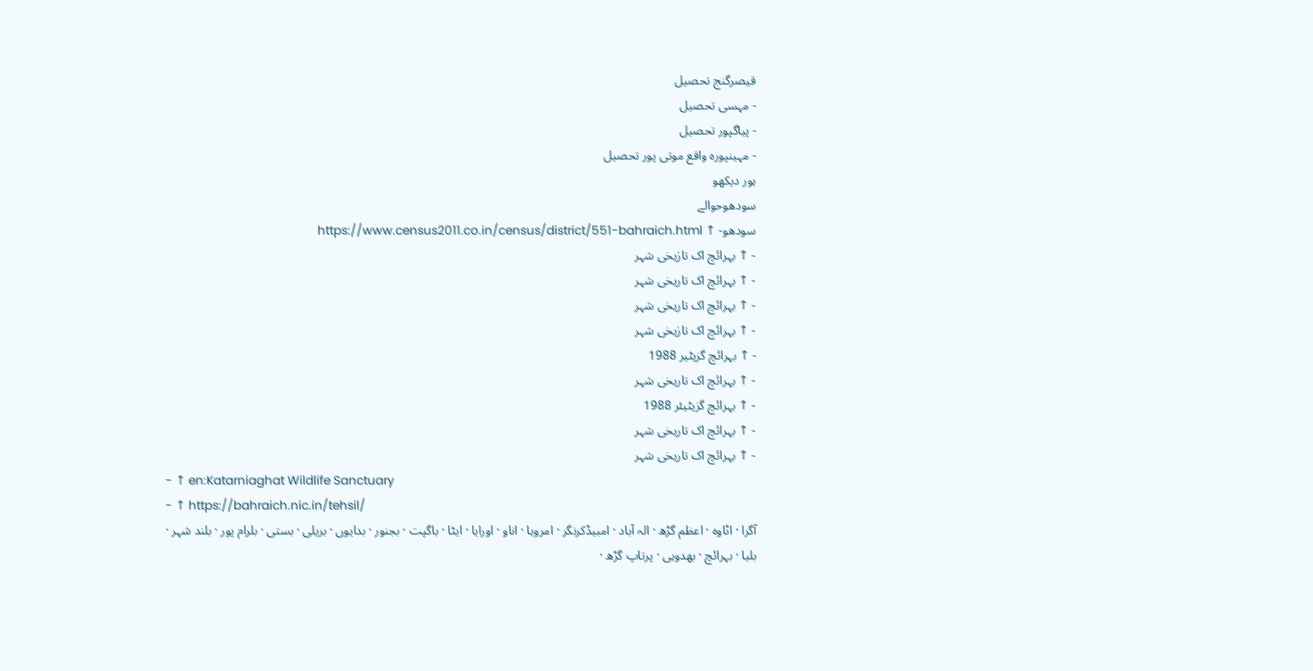قیصرگنج تحصیل
- مہسی تحصیل
- پیاگپور تحصیل
- مہینپورہ واقع موتی پور تحصیل
ہور دیکھو
سودھوحوالے
سودھو- ↑ https://www.census2011.co.in/census/district/551-bahraich.html
- ↑ بہرائچ اک تارٰیخی شہر
- ↑ بہرائچ اک تاریخی شہر
- ↑ بہرائچ اک تاریخی شہر
- ↑ بہرائچ اک تارٰیخی شہر
- ↑ بہرائچ گزیٹیر 1988
- ↑ بہرائچ اک تاریخی شہر
- ↑ بہرائچ گزیٹیئر 1988
- ↑ بہرائچ اک تاریخی شہر
- ↑ بہرائچ اک تاریخی شہر
- ↑ en:Katarniaghat Wildlife Sanctuary
- ↑ https://bahraich.nic.in/tehsil/
آگرا · اٹاوہ · اعظم گڑھ · الہ آباد · امبیڈکرنگر · امروہا · اناو · اورایا · ایٹا · باگپت · بجنور · بدایوں · بریلی · بستی · بلرام پور · بلند شہر · بلیا · بہرائچ · بھدوہی · پرتاپ گڑھ ·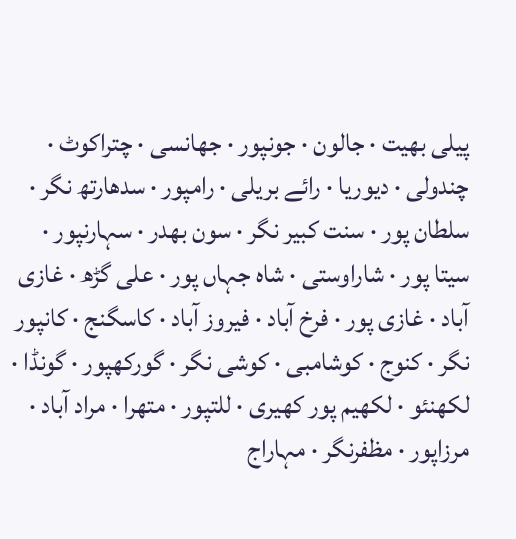پیلی بھیت · جالون · جونپور · جھانسی · چتراکوٹ · چندولی · دیوریا · رائے بریلی · رامپور · سدھارتھ نگر · سلطان پور · سنت کبیر نگر · سون بھدر · سہارنپور · سیتا پور · شاراوستی · شاه جہاں پور · علی گڑھ · غازی آباد · غازی پور · فرخ آباد · فیروز آباد · کاسگنج · کانپور نگر · کنوج · کوشامبی · کوشی نگر · گورکھپور · گونڈا · لکھنئو · لکھیم پور کھیری · للتپور · متھرا · مراد آباد · مرزاپور · مظفرنگر · مہاراج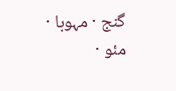گنج · مہوبا · مئو ·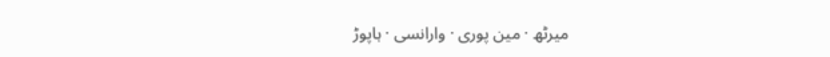میرٹھ · مین پوری · وارانسی · ہاپوڑ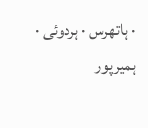· ہاتھرس · ہردوئی · ہمیرپور